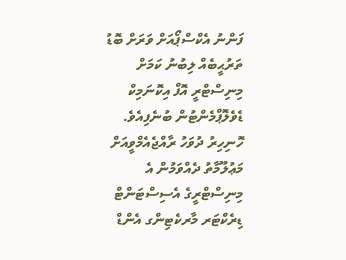ފަންނު އެކްސްޕޯއަށް ވަރަށް ބޮޑު ތަރުޙީބެއް ލިބުނު ކަމަށް މިނިސްޓްރީ އޮފް އިކޮނަމިކް ޑެވެލޮޕްމެންޓުން ބުނެފިއެވެ.
ހޮނިހިރު ދުވަހު ރާއްޖެއެމްވީއަށް މަޢުލޫމާތު ދެއްވަމުން އެ މިނިސްޓްރީގެ އެސިސްޓަންޓް ޑިރެކްޓަރ މާރކެޓިންގ އެންޑް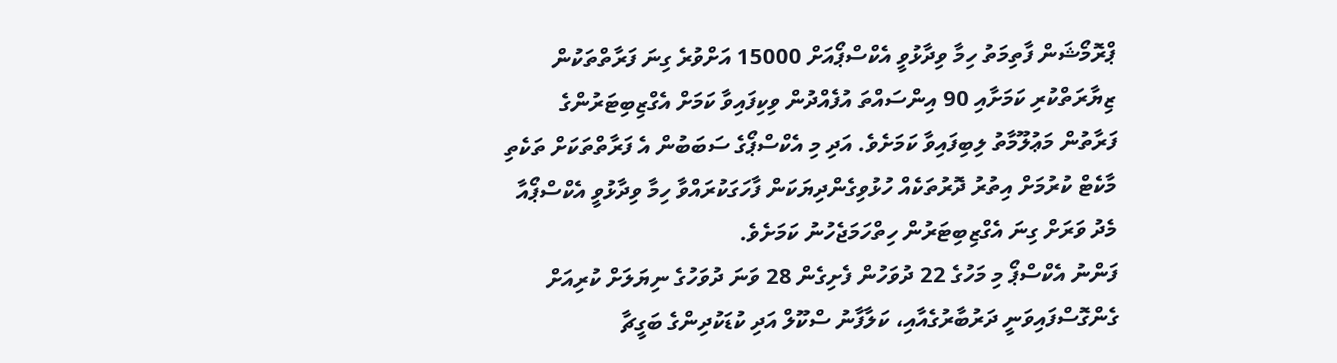ޕްރޮމޯޝަން ފާތިމަތު ހިމާ ވިދާޅުވީ އެކްސްޕޯއަށް 15000 އަށްވުރެ ގިނަ ފަރާތްތަކުން ޒިޔާރަތްކުރި ކަމަށާއި 90 އިންސައްތަ އުފެއްދުން ވިކިފައިވާ ކަމަށް އެގްޒިބިޓަރުންގެ ފަރާތުން މަޢުލޫމާތު ލިބިފައިވާ ކަމަށެވެ. އަދި މި އެކްސްޕޯގެ ސަބަބުން އެ ފަރާތްތަކަށް ތަކެތި މާކެޓް ކުރުމަށް އިތުރު ދޮރުތަކެއް ހުޅުވިގެންދިޔަކަން ފާހަގަކުރައްވާ ހިމާ ވިދާޅުވީ އެކްސްޕޯއާ މެދު ވަރަށް ގިނަ އެގްޒިބިޓަރުން ހިތްހަމަޖެހުނު ކަމަށެވެ.
ފަންނު އެކްސްޕޯ މި މަހުގެ 22 ދުވަހުން ފެށިގެން 28 ވަނަ ދުވަހުގެ ނިޔަލަށް ކުރިއަށް ގެންގޮސްފައިވަނީ ދަރުބާރުގެއާއި، ކަލާފާނު ސްކޫލް އަދި ކުޑަކުދިންގެ ބަގީޗާ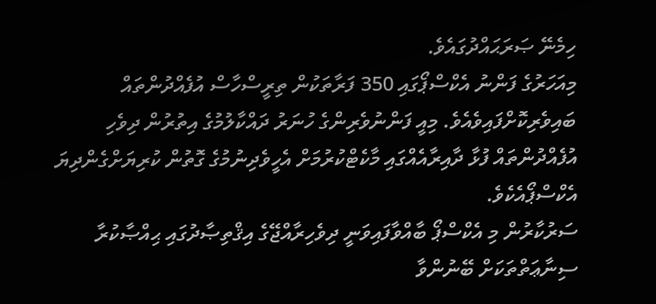ހިމެނޭ ޞަރަޙައްދުގައެވެ.
މިއަހަރުގެ ފަންނު އެކްސްޕޯގައި 350 ފަރާތަކުން ތިރީސްހާސް އުފެއްދުންތައް ބައިވެރިކޮށްފައިވެއެވެ. މިއީ ފަންނުވެރިންގެ ހުނަރު ދައްކާލުމުގެ އިތުރުން ދިވެހި އުފެއްދުންތައް ފުޅާ ދާއިރާއެއްގައި މާކެޓްކުރުމަށް އެހީވެދިނުމުގެ ގޮތުން ކުރިޔަށްގެންދިޔަ އެކްސްޕޯއެކެވެ.
ސަރުކާރުން މި އެކްސްޕޯ ބާއްވާފައިވަނީ ދިވެހިރާއްޖޭގެ އިޤްތިޞާދުގައި ޙިއްޞާކުރާ ސިނާޢަތްތަކަށް ބޭނުންވާ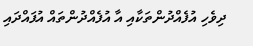ދިވެހި އުފެއްދުންތަކާއި އާ އުފެއްދުންތައް އުފައްދައި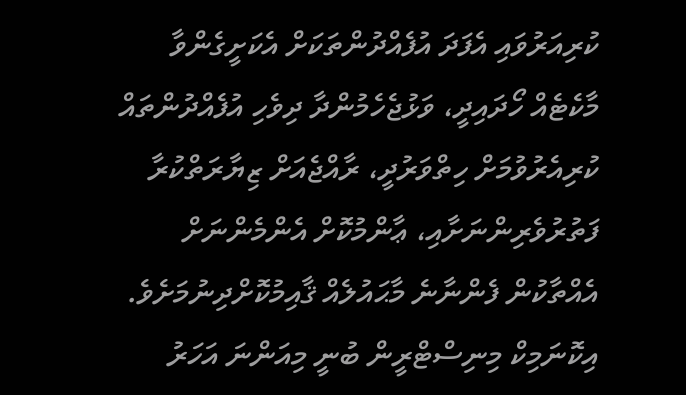ކުރިއަރުވައި އެފަދަ އުފެއްދުންތަކަށް އެކަށީގެންވާ މާކެޓެއް ހޯދައިދީ، ވަޅުޖެހެމުންދާ ދިވެހި އުފެއްދުންތައް ކުރިއެރުވުމަށް ހިތްވަރުދީ، ރާއްޖެއަށް ޒިޔާރަތްކުރާ ފަތުރުވެރިންނަށާއި، ޢާންމުކޮށް އެންމެންނަށް އެއްތާކުން ފެންނާނެ މާޙައުލެއް ޤާއިމުކޮށްދިނުމަށެވެ.
އިކޮނަމިކް މިނިސްޓްރީން ބުނީ މިއަންނަ އަހަރު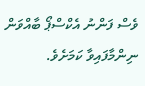ވެސް ފަންނު އެކްސްޕޯ ބާއްވަން ނިންމާފައިވާ ކަމަށެވެ.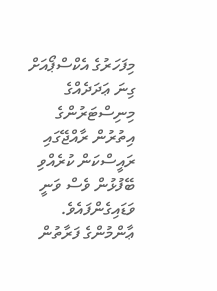މިފަހަރުގެ އެކްސްޕޯއަށް ގިނަ ޢަދަދެއްގެ މިނިސްޓަރުންގެ އިތުރުން ރާއްޖޭގައި ރައީސްކަން ކުރެއްވި ބޭފުޅުން ވެސް ވަނީ ވަޑައިގެންފައެވެ. ޢާންމުންގެ ފަރާތުން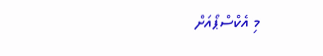މި އެކްސްޕޯއަށް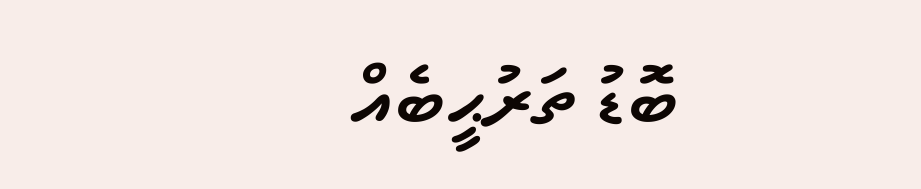ބޮޑު ތަރުޙީބެއް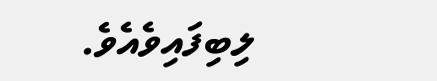ލިބިފައިވެއެވެ.